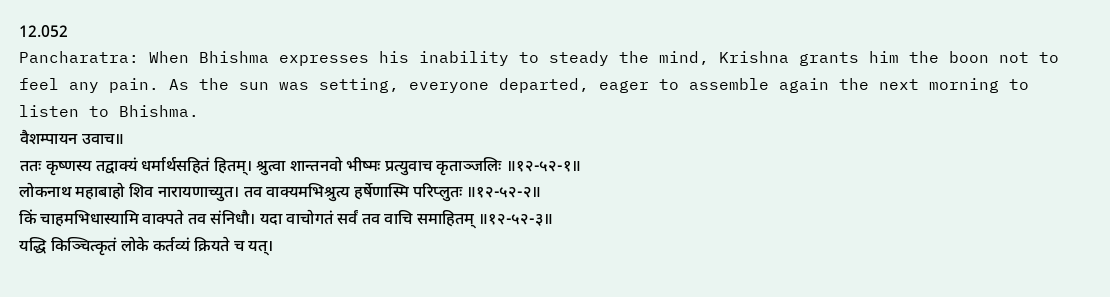12.052
Pancharatra: When Bhishma expresses his inability to steady the mind, Krishna grants him the boon not to feel any pain. As the sun was setting, everyone departed, eager to assemble again the next morning to listen to Bhishma.
वैशम्पायन उवाच॥
ततः कृष्णस्य तद्वाक्यं धर्मार्थसहितं हितम्। श्रुत्वा शान्तनवो भीष्मः प्रत्युवाच कृताञ्जलिः ॥१२-५२-१॥
लोकनाथ महाबाहो शिव नारायणाच्युत। तव वाक्यमभिश्रुत्य हर्षेणास्मि परिप्लुतः ॥१२-५२-२॥
किं चाहमभिधास्यामि वाक्पते तव संनिधौ। यदा वाचोगतं सर्वं तव वाचि समाहितम् ॥१२-५२-३॥
यद्धि किञ्चित्कृतं लोके कर्तव्यं क्रियते च यत्।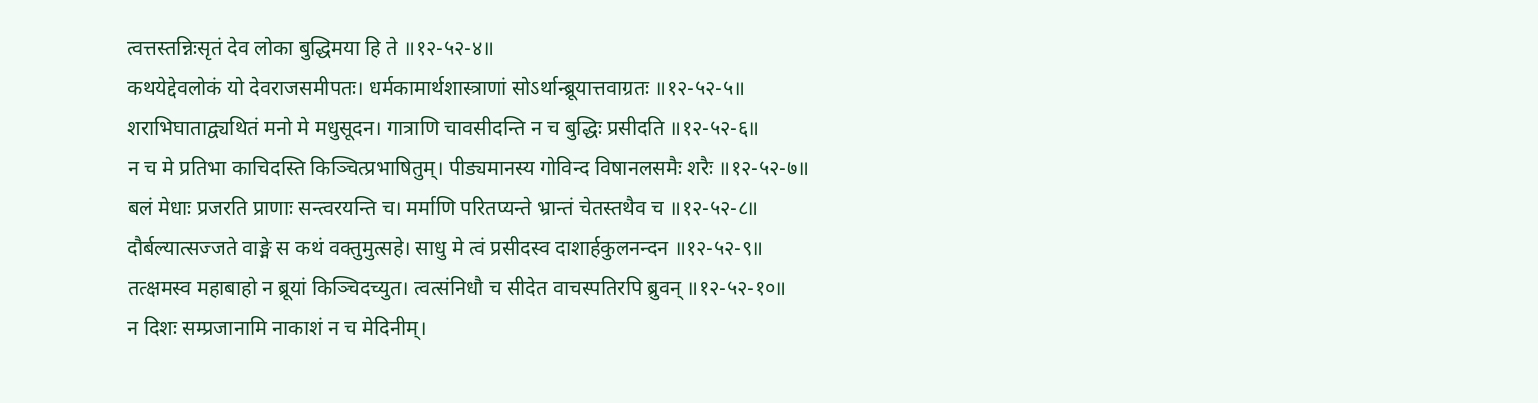त्वत्तस्तन्निःसृतं देव लोका बुद्धिमया हि ते ॥१२-५२-४॥
कथयेद्देवलोकं यो देवराजसमीपतः। धर्मकामार्थशास्त्राणां सोऽर्थान्ब्रूयात्तवाग्रतः ॥१२-५२-५॥
शराभिघाताद्व्यथितं मनो मे मधुसूदन। गात्राणि चावसीदन्ति न च बुद्धिः प्रसीदति ॥१२-५२-६॥
न च मे प्रतिभा काचिदस्ति किञ्चित्प्रभाषितुम्। पीड्यमानस्य गोविन्द विषानलसमैः शरैः ॥१२-५२-७॥
बलं मेधाः प्रजरति प्राणाः सन्त्वरयन्ति च। मर्माणि परितप्यन्ते भ्रान्तं चेतस्तथैव च ॥१२-५२-८॥
दौर्बल्यात्सज्जते वाङ्मे स कथं वक्तुमुत्सहे। साधु मे त्वं प्रसीदस्व दाशार्हकुलनन्दन ॥१२-५२-९॥
तत्क्षमस्व महाबाहो न ब्रूयां किञ्चिदच्युत। त्वत्संनिधौ च सीदेत वाचस्पतिरपि ब्रुवन् ॥१२-५२-१०॥
न दिशः सम्प्रजानामि नाकाशं न च मेदिनीम्।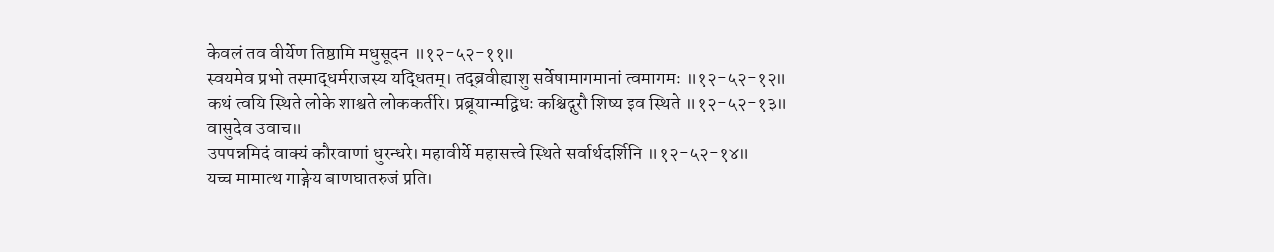केवलं तव वीर्येण तिष्ठामि मधुसूदन ॥१२-५२-११॥
स्वयमेव प्रभो तस्माद्धर्मराजस्य यद्धितम्। तद्ब्रवीह्याशु सर्वेषामागमानां त्वमागमः ॥१२-५२-१२॥
कथं त्वयि स्थिते लोके शाश्वते लोककर्तरि। प्रब्रूयान्मद्विधः कश्चिद्गुरौ शिष्य इव स्थिते ॥१२-५२-१३॥
वासुदेव उवाच॥
उपपन्नमिदं वाक्यं कौरवाणां धुरन्धरे। महावीर्ये महासत्त्वे स्थिते सर्वार्थदर्शिनि ॥१२-५२-१४॥
यच्च मामात्थ गाङ्गेय बाणघातरुजं प्रति।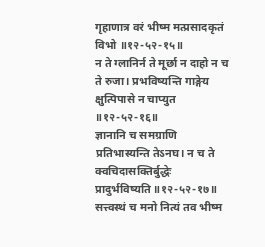गृहाणात्र वरं भीष्म मत्प्रसादकृतं विभो ॥१२-५२-१५॥
न ते ग्लानिर्न ते मूर्छा न दाहो न च ते रुजा। प्रभविष्यन्ति गाङ्गेय क्षुत्पिपासे न चाप्युत ॥१२-५२-१६॥
ज्ञानानि च समग्राणि प्रतिभास्यन्ति तेऽनघ। न च ते क्वचिदासक्तिर्बुद्धेः प्रादुर्भविष्यति ॥१२-५२-१७॥
सत्त्वस्थं च मनो नित्यं तव भीष्म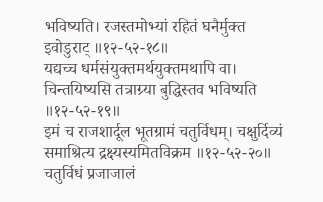भविष्यति। रजस्तमोभ्यां रहितं घनैर्मुक्त इवोडुराट् ॥१२-५२-१८॥
यद्यच्च धर्मसंयुक्तमर्थयुक्तमथापि वा। चिन्तयिष्यसि तत्राग्र्या बुद्धिस्तव भविष्यति ॥१२-५२-१९॥
इमं च राजशार्दूल भूतग्रामं चतुर्विधम्। चक्षुर्दिव्यं समाश्रित्य द्रक्ष्यस्यमितविक्रम ॥१२-५२-२०॥
चतुर्विधं प्रजाजालं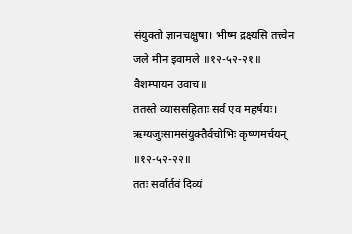संयुक्तो ज्ञानचक्षुषा। भीष्म द्रक्ष्यसि तत्त्वेन जले मीन इवामले ॥१२-५२-२१॥
वैशम्पायन उवाच॥
ततस्ते व्याससहिताः सर्व एव महर्षयः। ऋग्यजुःसामसंयुक्तैर्वचोभिः कृष्णमर्चयन् ॥१२-५२-२२॥
ततः सर्वार्तवं दिव्यं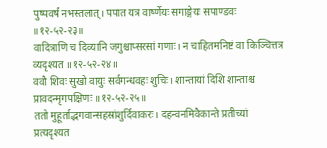पुष्पवर्षं नभस्तलात्। पपात यत्र वार्ष्णेयः सगाङ्गेयः सपाण्डवः ॥१२-५२-२३॥
वादित्राणि च दिव्यानि जगुश्चाप्सरसां गणाः। न चाहितमनिष्टं वा किञ्चित्तत्र व्यदृश्यत ॥१२-५२-२४॥
ववौ शिवः सुखो वायुः सर्वगन्धवहः शुचिः। शान्तायां दिशि शान्ताश्च प्रावदन्मृगपक्षिणः ॥१२-५२-२५॥
ततो मुहूर्ताद्भगवान्सहस्रांशुर्दिवाकरः। दहन्वनमिवैकान्ते प्रतीच्यां प्रत्यदृश्यत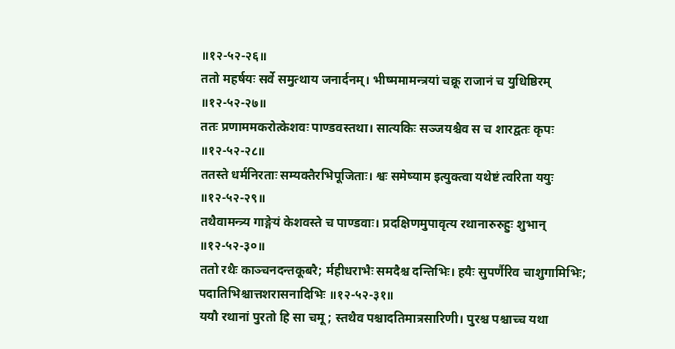॥१२-५२-२६॥
ततो महर्षयः सर्वे समुत्थाय जनार्दनम्। भीष्ममामन्त्रयां चक्रू राजानं च युधिष्ठिरम् ॥१२-५२-२७॥
ततः प्रणाममकरोत्केशवः पाण्डवस्तथा। सात्यकिः सञ्जयश्चैव स च शारद्वतः कृपः ॥१२-५२-२८॥
ततस्ते धर्मनिरताः सम्यक्तैरभिपूजिताः। श्वः समेष्याम इत्युक्त्वा यथेष्टं त्वरिता ययुः ॥१२-५२-२९॥
तथैवामन्त्र्य गाङ्गेयं केशवस्ते च पाण्डवाः। प्रदक्षिणमुपावृत्य रथानारुरुहुः शुभान् ॥१२-५२-३०॥
ततो रथैः काञ्चनदन्तकूबरै; र्महीधराभैः समदैश्च दन्तिभिः। हयैः सुपर्णैरिव चाशुगामिभिः; पदातिभिश्चात्तशरासनादिभिः ॥१२-५२-३१॥
ययौ रथानां पुरतो हि सा चमू; स्तथैव पश्चादतिमात्रसारिणी। पुरश्च पश्चाच्च यथा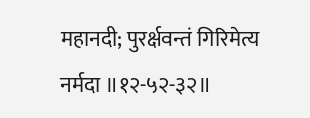महानदी; पुरर्क्षवन्तं गिरिमेत्य नर्मदा ॥१२-५२-३२॥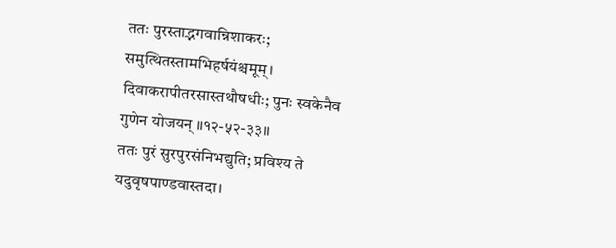ततः पुरस्ताद्भगवान्निशाकरः; समुत्थितस्तामभिहर्षयंश्चमूम्। दिवाकरापीतरसास्तथौषधीः; पुनः स्वकेनैव गुणेन योजयन् ॥१२-५२-३३॥
ततः पुरं सुरपुरसंनिभद्युति; प्रविश्य ते यदुवृषपाण्डवास्तदा।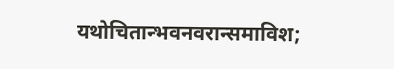यथोचितान्भवनवरान्समाविश;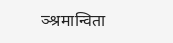ञ्श्रमान्विता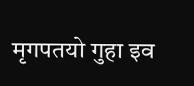मृगपतयो गुहा इव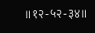॥१२-५२-३४॥